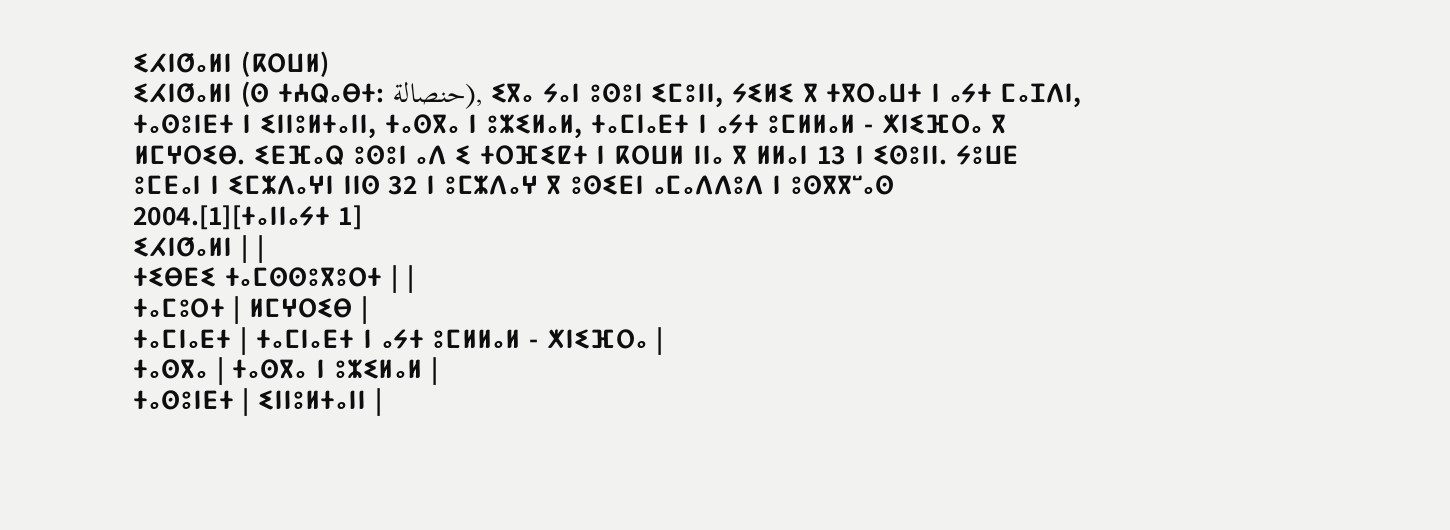ⵉⵃⵏⵚⴰⵍⵏ (ⴽⵔⵡⵍ)
ⵉⵃⵏⵚⴰⵍⵏ (ⵙ ⵜⵄⵕⴰⴱⵜ: حنصالة), ⵉⴳⴰ ⵢⴰⵏ ⵓⵙⵓⵏ ⵉⵎⵓⵏⵏ, ⵢⵉⵍⵉ ⴳ ⵜⴳⵔⴰⵡⵜ ⵏ ⴰⵢⵜ ⵎⴰⵊⴷⵏ, ⵜⴰⵙⵓⵏⴹⵜ ⵏ ⵉⵏⵏⵓⵍⵜⴰⵏⵏ, ⵜⴰⵙⴳⴰ ⵏ ⵓⵣⵉⵍⴰⵍ, ⵜⴰⵎⵏⴰⴹⵜ ⵏ ⴰⵢⵜ ⵓⵎⵍⵍⴰⵍ - ⵅⵏⵉⴼⵔⴰ ⴳ ⵍⵎⵖⵔⵉⴱ. ⵉⴹⴼⴰⵕ ⵓⵙⵓⵏ ⴰⴷ ⵉ ⵜⵔⴼⵉⵇⵜ ⵏ ⴽⵔⵡⵍ ⵏⵏⴰ ⴳ ⵍⵍⴰⵏ 13 ⵏ ⵉⵙⵓⵏⵏ. ⵢⵓⵡⴹ ⵓⵎⴹⴰⵏ ⵏ ⵉⵎⵣⴷⴰⵖⵏ ⵏⵏⵙ 32 ⵏ ⵓⵎⵣⴷⴰⵖ ⴳ ⵓⵙⵉⴹⵏ ⴰⵎⴰⴷⴷⵓⴷ ⵏ ⵓⵙⴳⴳⵯⴰⵙ 2004.[1][ⵜⴰⵏⵏⴰⵢⵜ 1]
ⵉⵃⵏⵚⴰⵍⵏ | |
ⵜⵉⴱⴹⵉ ⵜⴰⵎⵙⵙⵓⴳⵓⵔⵜ | |
ⵜⴰⵎⵓⵔⵜ | ⵍⵎⵖⵔⵉⴱ |
ⵜⴰⵎⵏⴰⴹⵜ | ⵜⴰⵎⵏⴰⴹⵜ ⵏ ⴰⵢⵜ ⵓⵎⵍⵍⴰⵍ - ⵅⵏⵉⴼⵔⴰ |
ⵜⴰⵙⴳⴰ | ⵜⴰⵙⴳⴰ ⵏ ⵓⵣⵉⵍⴰⵍ |
ⵜⴰⵙⵓⵏⴹⵜ | ⵉⵏⵏⵓⵍⵜⴰⵏⵏ |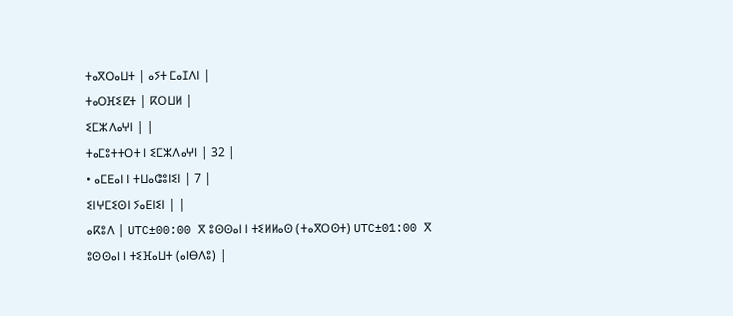ⵜⴰⴳⵔⴰⵡⵜ | ⴰⵢⵜ ⵎⴰⵊⴷⵏ |
ⵜⴰⵔⴼⵉⵇⵜ | ⴽⵔⵡⵍ |
ⵉⵎⵣⴷⴰⵖⵏ | |
ⵜⴰⵎⵓⵜⵜⵔⵜ ⵏ ⵉⵎⵣⴷⴰⵖⵏ | 32 |
• ⴰⵎⴹⴰⵏ ⵏ ⵜⵡⴰⵛⵓⵏⵉⵏ | 7 |
ⵉⵏⵖⵎⵉⵙⵏ ⵢⴰⴹⵏⵉⵏ | |
ⴰⴽⵓⴷ | UTC±00:00 ⴳ ⵓⵙⵙⴰⵏ ⵏ ⵜⵉⵍⵍⴰⵙ (ⵜⴰⴳⵔⵙⵜ) UTC±01:00 ⴳ ⵓⵙⵙⴰⵏ ⵏ ⵜⵉⴼⴰⵡⵜ (ⴰⵏⴱⴷⵓ) |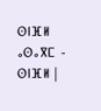ⵙⵏⴼⵍ ⴰⵙⴰⴳⵎ - ⵙⵏⴼⵍ |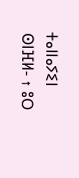ⵜⴰⵏⵏⴰⵢⵉⵏ
ⵙⵏⴼⵍ- ↑ ⵓⵔ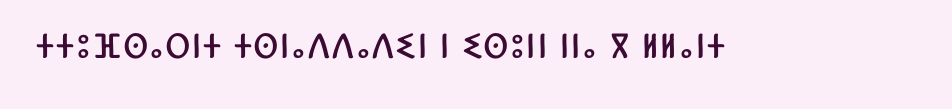ⵜⵜⵓⴼⵙⴰⵔⵏⵜ ⵜⵙⵏⴰⴷⴷⴰⴷⵉⵏ ⵏ ⵉⵙⵓⵏⵏ ⵏⵏⴰ ⴳ ⵍⵍⴰⵏⵜ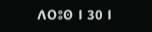ⴷⵔⵓⵙ ⵏ 30 ⵏ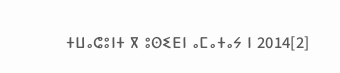ⵜⵡⴰⵛⵓⵏⵜ ⴳ ⵓⵙⵉⴹⵏ ⴰⵎⴰⵜⴰⵢ ⵏ 2014[2]